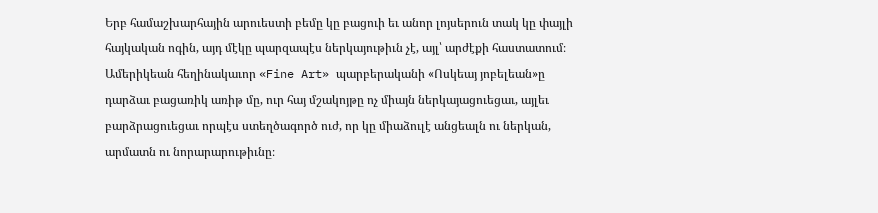Երբ համաշխարհային արուեստի բեմը կը բացուի եւ անոր լոյսերուն տակ կը փայլի հայկական ոգին, այդ մէկը պարզապէս ներկայութիւն չէ, այլ՝ արժէքի հաստատում։ Ամերիկեան հեղինակաւոր «Fine Art» պարբերականի «Ոսկեայ յոբելեան»ը դարձաւ բացառիկ առիթ մը, ուր հայ մշակոյթը ոչ միայն ներկայացուեցաւ, այլեւ բարձրացուեցաւ որպէս ստեղծագործ ուժ, որ կը միաձուլէ անցեալն ու ներկան, արմատն ու նորարարութիւնը։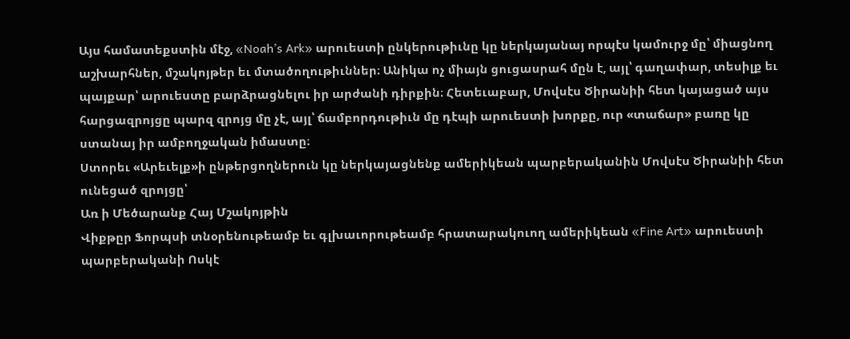Այս համատեքստին մէջ, «Noah’s Ark» արուեստի ընկերութիւնը կը ներկայանայ որպէս կամուրջ մը՝ միացնող աշխարհներ, մշակոյթեր եւ մտածողութիւններ։ Անիկա ոչ միայն ցուցասրահ մըն է, այլ՝ գաղափար, տեսիլք եւ պայքար՝ արուեստը բարձրացնելու իր արժանի դիրքին։ Հետեւաբար, Մովսէս Ծիրանիի հետ կայացած այս հարցազրոյցը պարզ զրոյց մը չէ, այլ՝ ճամբորդութիւն մը դէպի արուեստի խորքը, ուր «տաճար» բառը կը ստանայ իր ամբողջական իմաստը։
Ստորեւ «Արեւելք»ի ընթերցողներուն կը ներկայացնենք ամերիկեան պարբերականին Մովսէս Ծիրանիի հետ ունեցած զրոյցը՝
Առ ի Մեծարանք Հայ Մշակոյթին
Վիքթըր Ֆորպսի տնօրենութեամբ եւ գլխաւորութեամբ հրատարակուող ամերիկեան «Fine Art» արուեստի պարբերականի Ոսկէ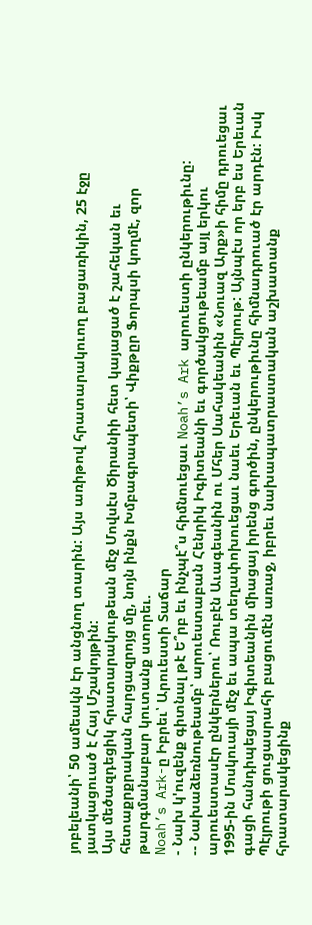յոբելեանի՝ 50 ամեակն էր անցնող տարին: Այս առիթով հրատարակուող բացառիկին, 25 էջը յատկացուած է Հայ Մշակոյթին:
Այս մեծազդեցիկ հրատարակութեան մէջ Մովսէս Ծիրանիի հետ կայացած է շահեկան եւ հետաքրքրական հարցազրոյց մը, նոյն ինքն Խմբագրապետի՝ Վիքթըր Ֆորպսի կողմէ, զոր թարգմանաբար կուտանք ստորեւ.
Noah’s Ark-ը Իբրեւ՝ Արուեստի Տաճար
- Նախ կ'ուզենք գիտնալ թէ Ե՞րբ եւ ինչպէ՞ս հիմնուեցաւ Noah’s Ark արուեստի ընկերութիւնը:
-- Նախաձեռնութեամբ՝ արուեստաբան Հենրիկ Իգիտեանի եւ գործակցութեամբ այլ երկու արուեստասէր ընկերներու՝ Ռուբէն Աւագեանին ու Մհեր Սահակեանին «Նուազ Արք»ի հիմը դրուեցաւ 1995-ին Մոսկուայի մէջ եւ ապա տեղափոխուեցաւ նաեւ Երեւան եւ Պէյրութ: Այնպէս որ երբ ես Երեւան գացի հանդիպեցայ Իգիտեանին միացայ իրենց գործին, ընկերութիւնը հիմնադրուած էր արդէն: Իսկ Պէյրութի ցուցասրահի բացումէն առաջ, իբրեւ նախապատրաստական աշխատանք հրատարակեցինք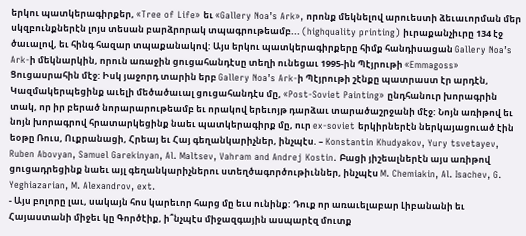երկու պատկերագիրքեր, «Tree of Life» եւ «Gallery Noa’s Ark», որոնք մեկնելով արուեստի ձեւաւորման մեր սկզբունքներէն լոյս տեսան բարձրորակ տպագրութեամբ... (highquality printing) իւրաքանչիւրը 134 էջ ծաւալով, եւ հինգ հազար տպաքանակով: Այս երկու պատկերագիրքերը հիմք հանդիսացան Gallery Noa’s Ark-ի մեկնարկին, որուն առաջին ցուցահանդէսը տեղի ունեցաւ 1995-ին Պէյրութի «Emmagoss» Ցուցասրահին մէջ: Իսկ յաջորդ տարին երբ Gallery Noa’s Ark-ի Պէյրութի շէնքը պատրաստ էր արդէն, Կազմակերպեցինք աւելի մեծածաւալ ցուցահանդէս մը, «Post-Soviet Painting» ընդհանուր խորագրին տակ, որ իր բերած նորարարութեամբ եւ որակով երեւոյթ դարձաւ տարածաշրջանի մէջ: Նոյն առիթով եւ նոյն խորագրով հրատարկեցինք նաեւ պատկերագիրք մը, ուր ex-soviet երկիրներէն ներկայացուած էին եօթը Ռուս, Ուքրանացի, Հրեայ եւ Հայ գեղանկարիչներ, ինչպէս. – Konstantin Khudyakov, Yury tsvetayev, Ruben Abovyan, Samuel Garekinyan, Al. Maltsev, Vahram and Andrej Kostin. Բացի յիշեալներէն այս առիթով ցուցադրեցինք նաեւ այլ գեղանկարիչներու ստեղծագործութիւններ, ինչպէս M. Chemiakin, Al. Isachev, G. Yeghiazarian, M. Alexandrov, ext.
- Այս բոլորը լաւ, սակայն հոս կարեւոր հարց մը եւս ունինք: Դուք որ առաւելաբար Լիբանանի եւ Հայաստանի միջեւ կը Գործէիք, ի՞նչպէս միջազգային ասպարէզ մուտք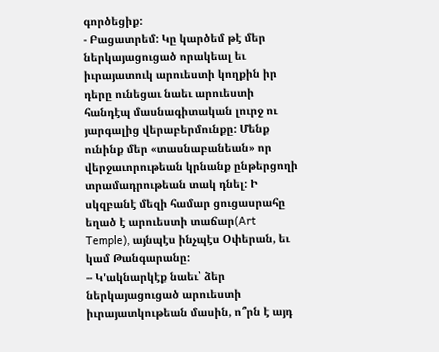գործեցիք:
- Բացատրեմ: Կը կարծեմ թէ մեր ներկայացուցած որակեալ եւ իւրայատուկ արուեստի կողքին իր դերը ունեցաւ նաեւ արուեստի հանդէպ մասնագիտական լուրջ ու յարգալից վերաբերմունքը: Մենք ունինք մեր «տասնաբանեան» որ վերջաւորութեան կրնանք ընթերցողի տրամադրութեան տակ դնել: Ի սկզբանէ մեզի համար ցուցասրահը եղած է արուեստի տաճար(Art Temple), այնպէս ինչպէս Օփերան, եւ կամ Թանգարանը:
-- Կ'ակնարկէք նաեւ՝ ձեր ներկայացուցած արուեստի իւրայատկութեան մասին, ո՞րն է այդ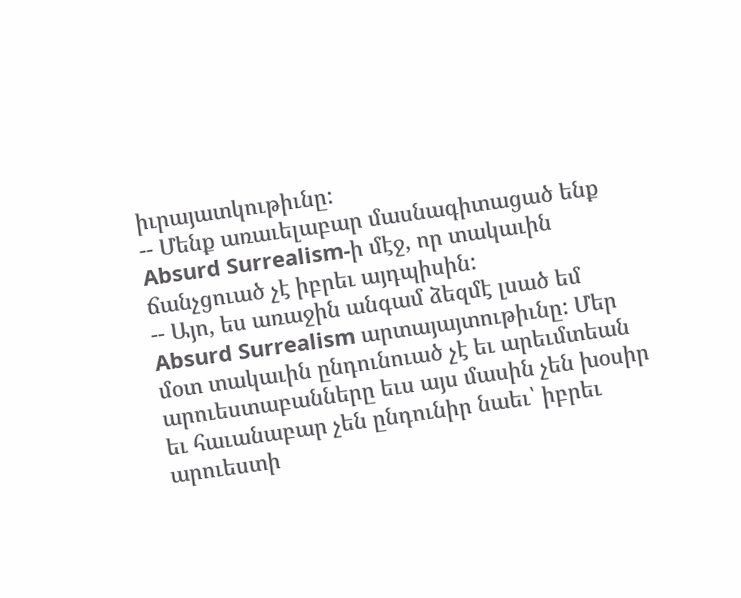իւրայատկութիւնը:
-- Մենք առաւելաբար մասնագիտացած ենք Absurd Surrealism-ի մէջ, որ տակաւին ճանչցուած չէ իբրեւ այդպիսին:
-- Այո, ես առաջին անգամ ձեզմէ լսած եմ Absurd Surrealism արտայայտութիւնը: Մեր մօտ տակաւին ընդունուած չէ եւ արեւմտեան արուեստաբանները եւս այս մասին չեն խօսիր եւ հաւանաբար չեն ընդունիր նաեւ՝ իբրեւ արուեստի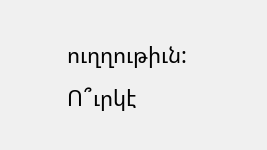ուղղութիւն: Ո՞ւրկէ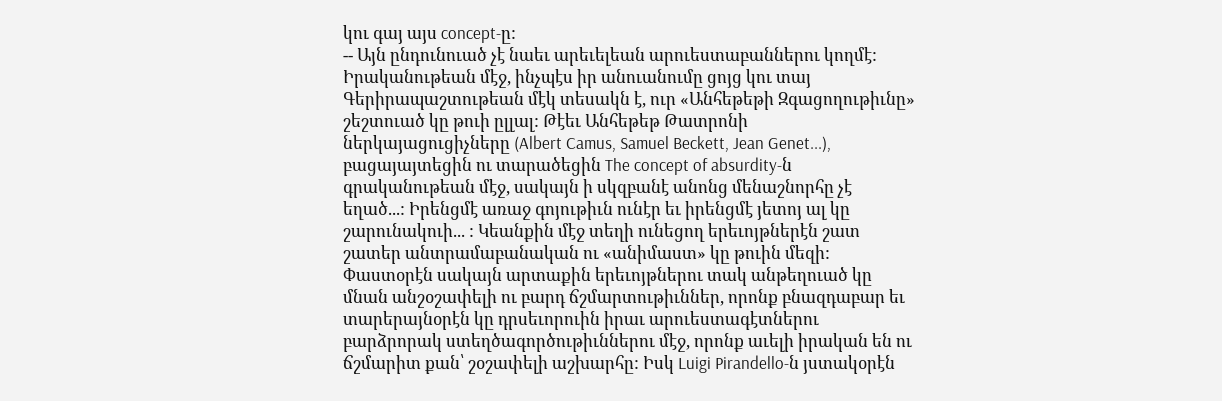կու գայ այս concept-ը:
-- Այն ընդունուած չէ նաեւ արեւելեան արուեստաբաններու կողմէ: Իրականութեան մէջ, ինչպէս իր անուանումը ցոյց կու տայ Գերիրապաշտութեան մէկ տեսակն է, ուր «Անհեթեթի Զգացողութիւնը» շեշտուած կը թուի ըլլալ: Թէեւ Անհեթեթ Թատրոնի ներկայացուցիչները (Albert Camus, Samuel Beckett, Jean Genet...), բացայայտեցին ու տարածեցին The concept of absurdity-ն գրականութեան մէջ, սակայն ի սկզբանէ անոնց մենաշնորհը չէ եղած...: Իրենցմէ առաջ գոյութիւն ունէր եւ իրենցմէ յետոյ ալ կը շարունակուի... : Կեանքին մէջ տեղի ունեցող երեւոյթներէն շատ շատեր անտրամաբանական ու «անիմաստ» կը թուին մեզի: Փաստօրէն սակայն արտաքին երեւոյթներու տակ անթեղուած կը մնան անշօշափելի ու բարդ ճշմարտութիւններ, որոնք բնազդաբար եւ տարերայնօրէն կը դրսեւորուին իրաւ արուեստագէտներու բարձրորակ ստեղծագործութիւններու մէջ, որոնք աւելի իրական են ու ճշմարիտ քան՝ շօշափելի աշխարհը: Իսկ Luigi Pirandello-ն յստակօրէն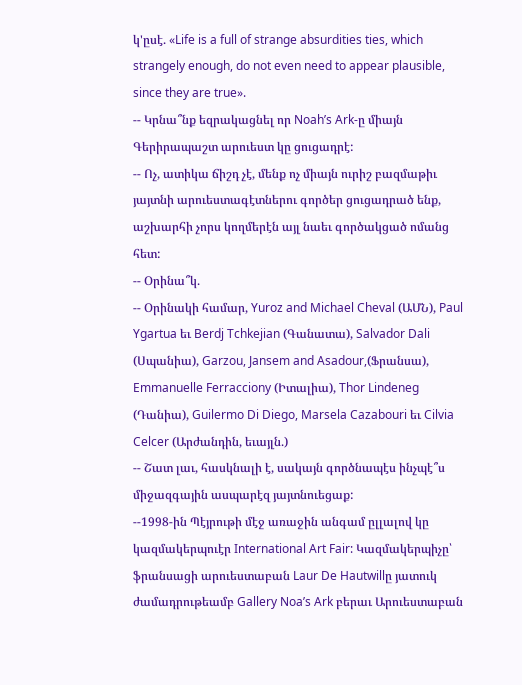կ'ըսէ. «Life is a full of strange absurdities ties, which strangely enough, do not even need to appear plausible, since they are true».
-- Կրնա՞նք եզրակացնել որ Noah’s Ark-ը միայն Գերիրապաշտ արուեստ կը ցուցադրէ:
-- Ոչ, ատիկա ճիշդ չէ, մենք ոչ միայն ուրիշ բազմաթիւ յայտնի արուեստագէտներու գործեր ցուցադրած ենք, աշխարհի չորս կողմերէն այլ նաեւ գործակցած ոմանց հետ:
-- Օրինա՞կ.
-- Օրինակի համար, Yuroz and Michael Cheval (ԱՄՆ), Paul Ygartua եւ Berdj Tchkejian (Գանատա), Salvador Dali (Սպանիա), Garzou, Jansem and Asadour,(Ֆրանսա), Emmanuelle Ferracciony (Իտալիա), Thor Lindeneg (Դանիա), Guilermo Di Diego, Marsela Cazabouri եւ Cilvia Celcer (Արժանդին, եւայլն.)
-- Շատ լաւ, հասկնալի է, սակայն գործնապէս ինչպէ՞ս միջազգային ասպարէզ յայտնուեցաք:
--1998-ին Պէյրութի մէջ առաջին անգամ ըլլալով կը կազմակերպուէր International Art Fair: Կազմակերպիչը՝ ֆրանսացի արուեստաբան Laur De Hautwillը յատուկ ժամադրութեամբ Gallery Noa’s Ark բերաւ Արուեստաբան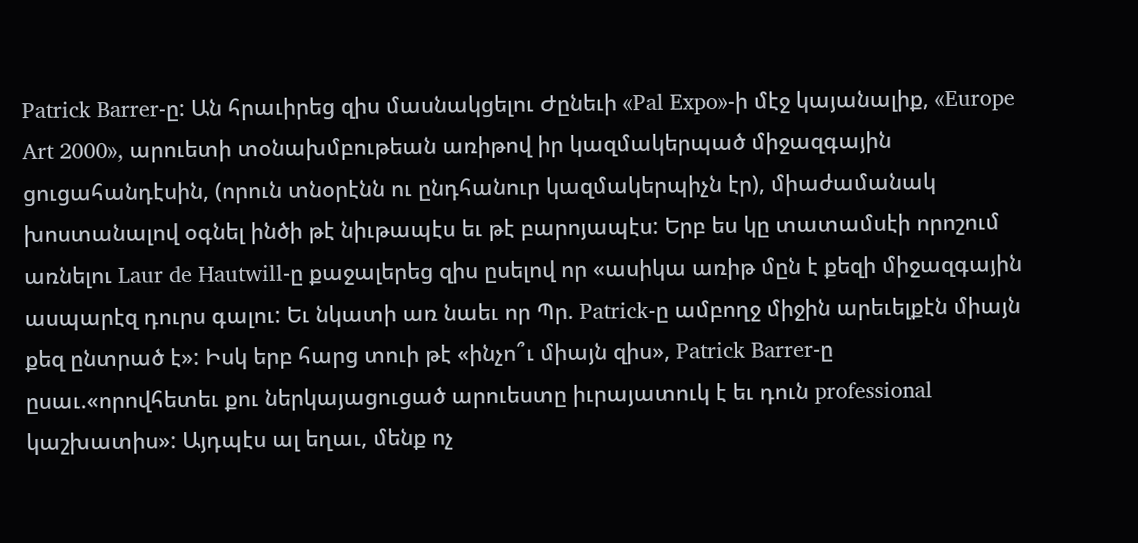Patrick Barrer-ը: Ան հրաւիրեց զիս մասնակցելու Ժընեւի «Pal Expo»-ի մէջ կայանալիք, «Europe Art 2000», արուետի տօնախմբութեան առիթով իր կազմակերպած միջազգային ցուցահանդէսին, (որուն տնօրէնն ու ընդհանուր կազմակերպիչն էր), միաժամանակ խոստանալով օգնել ինծի թէ նիւթապէս եւ թէ բարոյապէս: Երբ ես կը տատամսէի որոշում առնելու Laur de Hautwill-ը քաջալերեց զիս ըսելով որ «ասիկա առիթ մըն է քեզի միջազգային ասպարէզ դուրս գալու: Եւ նկատի առ նաեւ որ Պր. Patrick-ը ամբողջ միջին արեւելքէն միայն քեզ ընտրած է»: Իսկ երբ հարց տուի թէ «ինչո՞ւ միայն զիս», Patrick Barrer-ը ըսաւ.«որովհետեւ քու ներկայացուցած արուեստը իւրայատուկ է եւ դուն professional կաշխատիս»: Այդպէս ալ եղաւ, մենք ոչ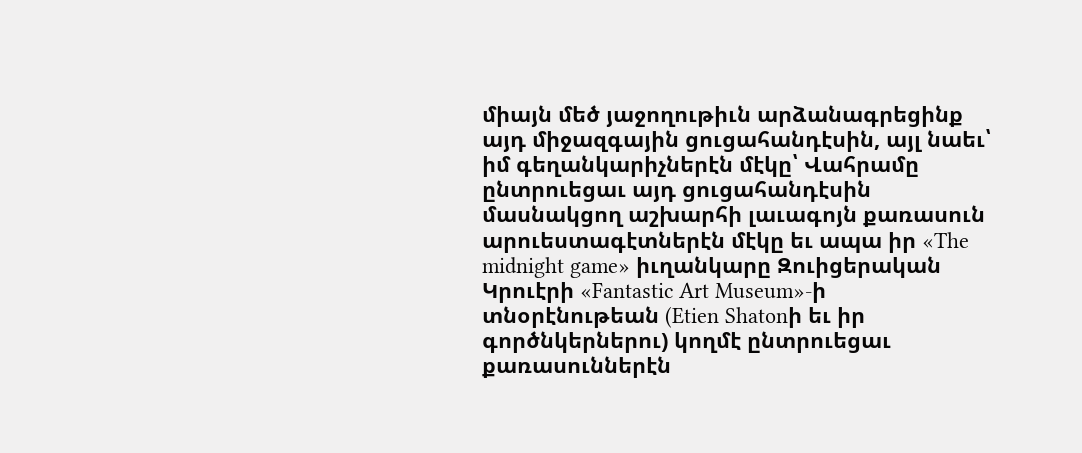միայն մեծ յաջողութիւն արձանագրեցինք այդ միջազգային ցուցահանդէսին, այլ նաեւ՝ իմ գեղանկարիչներէն մէկը՝ Վահրամը ընտրուեցաւ այդ ցուցահանդէսին մասնակցող աշխարհի լաւագոյն քառասուն արուեստագէտներէն մէկը եւ ապա իր «The midnight game» իւղանկարը Զուիցերական Կրուէրի «Fantastic Art Museum»-ի տնօրէնութեան (Etien Shatonի եւ իր գործնկերներու) կողմէ ընտրուեցաւ քառասուններէն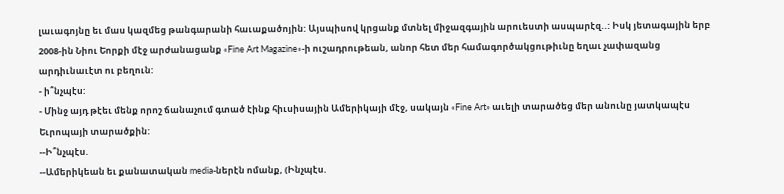լաւագոյնը եւ մաս կազմեց թանգարանի հաւաքածոյին: Այսպիսով կրցանք մտնել միջազգային արուեստի ասպարէզ..: Իսկ յետագային երբ 2008-ին Նիու Եորքի մէջ արժանացանք «Fine Art Magazine»-ի ուշադրութեան, անոր հետ մեր համագործակցութիւնը եղաւ չափազանց արդիւնաւէտ ու բեղուն:
- ի՞նչպէս:
- Մինջ այդ թէեւ մենք որոշ ճանաչում գտած էինք հիւսիսային Ամերիկայի մէջ, սակայն «Fine Art» աւելի տարածեց մեր անունը յատկապէս Եւրոպայի տարածքին:
--Ի՞նչպէս.
--Ամերիկեան եւ քանատական media-ներէն ոմանք, (Ինչպէս.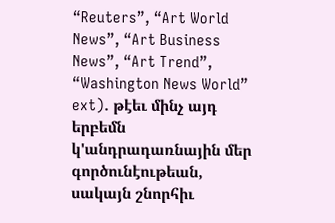“Reuters”, “Art World News”, “Art Business News”, “Art Trend”, “Washington News World” ext). թէեւ մինչ այդ երբեմն կ'անդրադառնային մեր գործունէութեան, սակայն շնորհիւ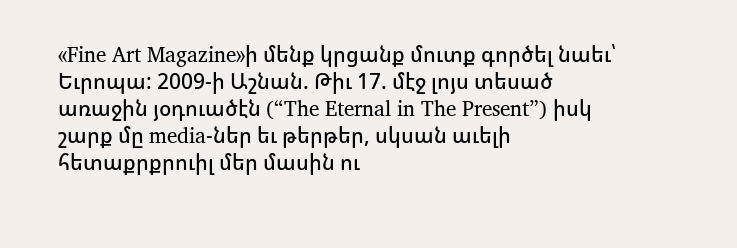«Fine Art Magazine»ի մենք կրցանք մուտք գործել նաեւ՝ Եւրոպա: 2009-ի Աշնան. Թիւ 17. մէջ լոյս տեսած առաջին յօդուածէն (“The Eternal in The Present”) իսկ շարք մը media-ներ եւ թերթեր, սկսան աւելի հետաքրքրուիլ մեր մասին ու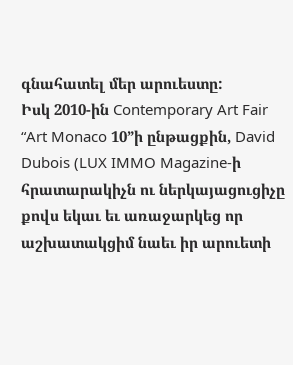գնահատել մեր արուեստը:
Իսկ 2010-ին Contemporary Art Fair “Art Monaco 10”ի ընթացքին, David Dubois (LUX IMMO Magazine-ի հրատարակիչն ու ներկայացուցիչը քովս եկաւ եւ առաջարկեց որ աշխատակցիմ նաեւ իր արուետի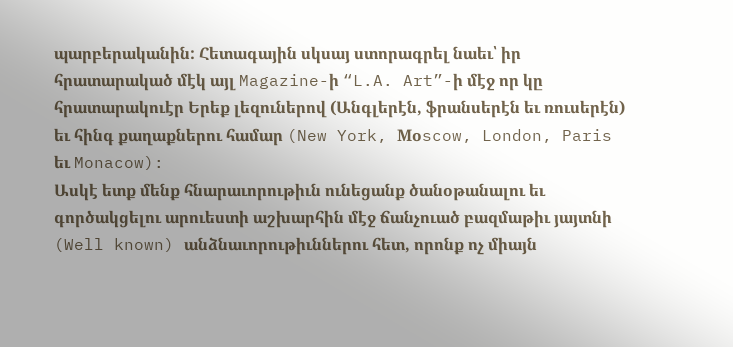պարբերականին: Հետագային սկսայ ստորագրել նաեւ՝ իր հրատարակած մէկ այլ Magazine-ի “L.A. Art”-ի մէջ որ կը հրատարակուէր Երեք լեզուներով (Անգլերէն, ֆրանսերէն եւ ռուսերէն) եւ հինգ քաղաքներու համար (New York, Mօscow, London, Paris եւ Monacow):
Ասկէ ետք մենք հնարաւորութիւն ունեցանք ծանօթանալու եւ գործակցելու արուեստի աշխարհին մէջ ճանչուած բազմաթիւ յայտնի (Well known) անձնաւորութիւններու հետ, որոնք ոչ միայն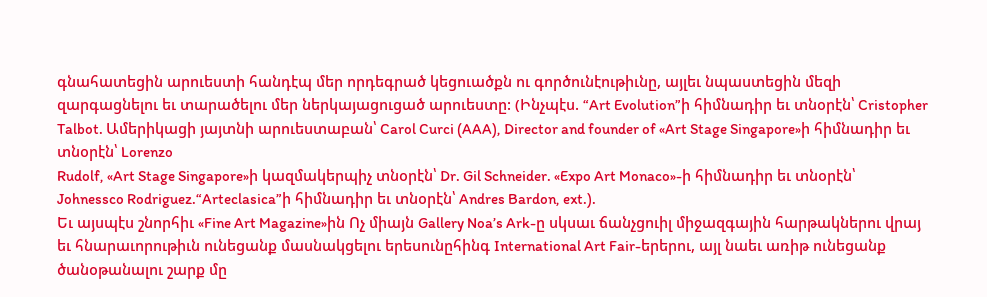գնահատեցին արուեստի հանդէպ մեր որդեգրած կեցուածքն ու գործունէութիւնը, այլեւ նպաստեցին մեզի զարգացնելու եւ տարածելու մեր ներկայացուցած արուեստը: (Ինչպէս. “Art Evolution”ի հիմնադիր եւ տնօրէն՝ Cristopher Talbot. Ամերիկացի յայտնի արուեստաբան՝ Carol Curci (AAA), Director and founder of «Art Stage Singapore»ի հիմնադիր եւ տնօրէն՝ Lorenzo
Rudolf, «Art Stage Singapore»ի կազմակերպիչ տնօրէն՝ Dr. Gil Schneider. «Expo Art Monaco»-ի հիմնադիր եւ տնօրէն՝ Johnessco Rodriguez.“Arteclasica”ի հիմնադիր եւ տնօրէն՝ Andres Bardon, ext.).
Եւ այսպէս շնորհիւ «Fine Art Magazine»ին Ոչ միայն Gallery Noa’s Ark-ը սկսաւ ճանչցուիլ միջազգային հարթակներու վրայ եւ հնարաւորութիւն ունեցանք մասնակցելու երեսունըհինգ International Art Fair-երերու, այլ նաեւ առիթ ունեցանք ծանօթանալու շարք մը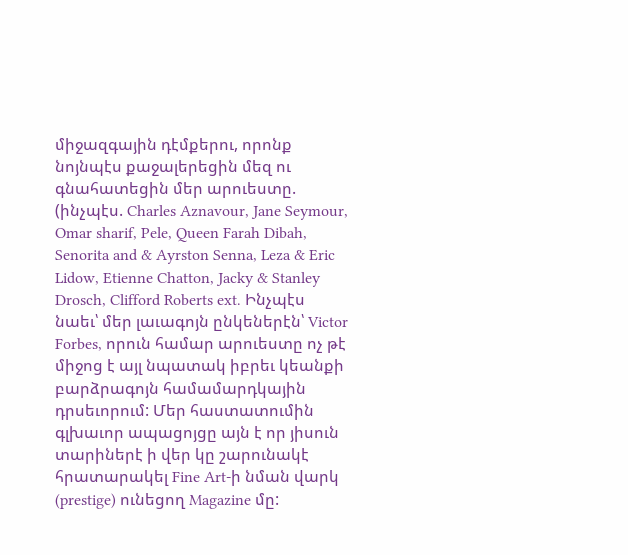միջազգային դէմքերու, որոնք նոյնպէս քաջալերեցին մեզ ու գնահատեցին մեր արուեստը. (ինչպէս. Charles Aznavour, Jane Seymour, Omar sharif, Pele, Queen Farah Dibah, Senorita and & Ayrston Senna, Leza & Eric Lidow, Etienne Chatton, Jacky & Stanley Drosch, Clifford Roberts ext. Ինչպէս նաեւ՝ մեր լաւագոյն ընկեներէն՝ Victor Forbes, որուն համար արուեստը ոչ թէ միջոց է այլ նպատակ իբրեւ կեանքի բարձրագոյն համամարդկային դրսեւորում: Մեր հաստատումին գլխաւոր ապացոյցը այն է որ յիսուն տարիներէ ի վեր կը շարունակէ հրատարակել Fine Art-ի նման վարկ (prestige) ունեցող Magazine մը: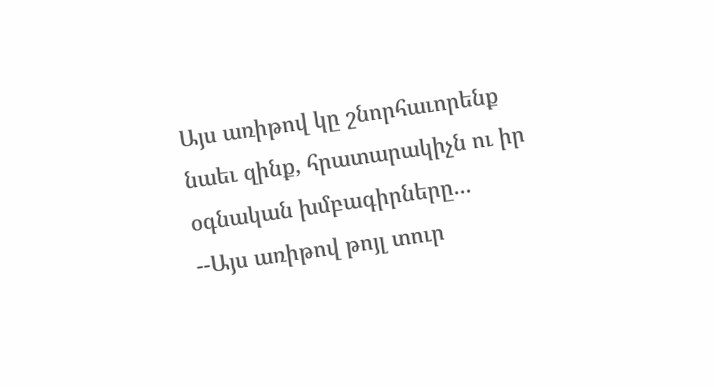Այս առիթով կը շնորհաւորենք նաեւ զինք, հրատարակիչն ու իր օգնական խմբագիրները...
--Այս առիթով թոյլ տուր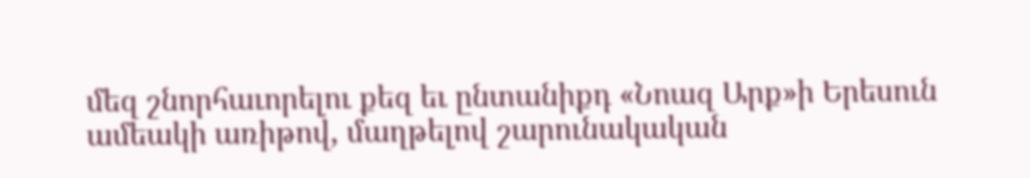մեզ շնորհաւորելու քեզ եւ ընտանիքդ «Նոազ Արք»ի Երեսուն ամեակի առիթով, մաղթելով շարունակական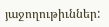յաջողութիւններ: